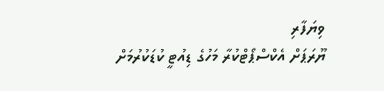ވިޔަފާރި
ޔޫރަޕަށް އެކްސްޕޯޓްކުރާ މަހުގެ ޑިއުޓީ ކުޑަކުރުމަށް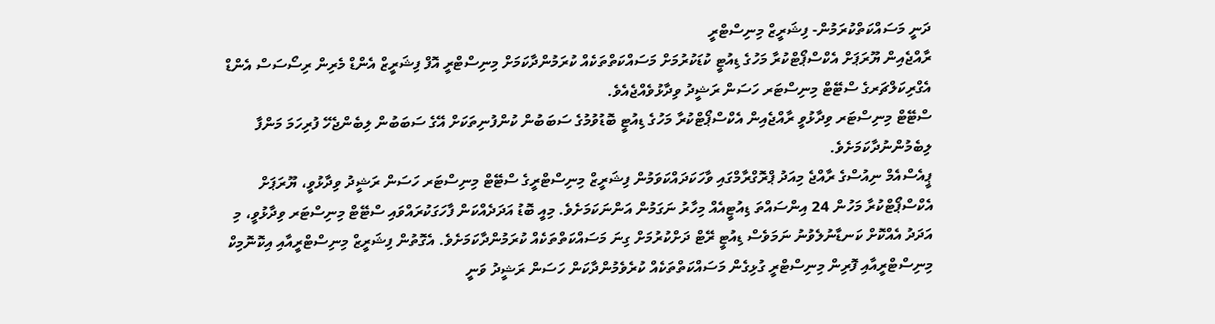ދަނީ މަސައްކަތްކުރަމުން- ފިޝަރީޒް މިނިސްޓްރީ
ރާއްޖެއިން ޔޫރަޕަށް އެކްސްޕޯޓްކުރާ މަހުގެ ޑިއުޓީ ކުޑަކުރުމަށް މަސައްކަތްތަކެއް ކުރަމުންދާކަމަށް މިނިސްޓްރީ އޮފް ފިޝަރީޒް އެންޑް މެރިން ރިސޯސަސް އެންޑް އެގްރިކަލްޗަރގެ ސްޓޭޓް މިނިސްޓަރ ހަސަން ރަޝީދު ވިދާޅުވެއްޖެއެވެ.
ސްޓޭޓް މިނިސްޓަރ ވިދާޅުވީ ރާއްޖެއިން އެކްސްޕޯޓްކުރާ މަހުގެ ޑިއުޓީ ބޮޑުވުމުގެ ސަބަބުން ކުންފުނިތަކަށް އޭގެ ސަބަބުން ލިބެންޖެހޭ ފުރިހަމަ މަންފާ ލިބެމުންނުދާކަމަށެވެ.
ޕީއެސްއެމް ނިއުސްގެ ރާއްޖެ މިއަދު ޕްރޮގްރާމްގައި ވާހަކަދައްކަވަމުން ފިޝަރީޒް މިނިސްޓްރީގެ ސްޓޭޓް މިނިސްޓަރ ހަސަން ރަޝީދު ވިދާޅުވީ، ޔޫރަޕަށް އެކްސްޕޯޓްކުރާ މަހުން 24 އިންސައްތަ ޑިއުޓީއެއް މިހާރު ނަގަމުން އަންނަކަމަށެވެ. މިއީ ބޮޑު އަދަދެއްކަން ފާހަގަކުރައްވައި ސްޓޭޓް މިނިސްޓަރ ވިދާޅުވީ، މި އަދަދު އެއްކޮށް ކަނޑާނުލެވުނު ނަމަވެސް ޑިއުޓީ ރޭޓް ދަށްކުރުމަށް ގިނަ މަސައްކަތްތަކެއް ކުރަމުންދާކަމަށެވެ. އެގޮތުން ފިޝަރީޒް މިނިސްޓްރީއާއި އިކޮނޮމިކް މިނިސްޓްރީއާއި ފޮރިން މިނިސްޓްރީ ގުޅިގެން މަސައްކަތްތަކެއް ކުރެވެމުންދާކަން ހަސަން ރަޝީދު ވަނީ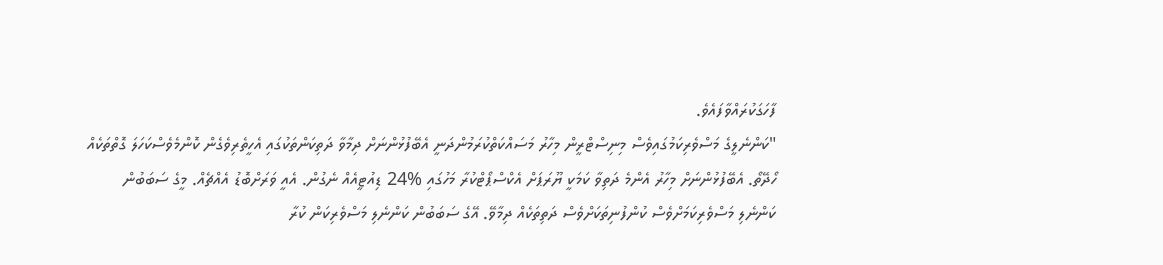ފާހަގަކުރައްވާފައެވެ.
"ކަންނެލީގެ މަސްވެރިކަމުގައިވެސް މިނިސްޓްރީން މިހާރު މަސައްކަތްކުރަމުންދަނީ އެބޭފުޅުންނަށް ދިމާވާ ދަތިކަންތަކުގައި އެހީތެރިވެގެން ކޮންމެވެސްކަހަލަ ގޮތްތަކެއް ހޯދޭތޯ. އެބޭފުޅުންނަށް މިހާރު އެންމެ ދަތިވާ ކަމަކީ ޔޫރަޕަށް އެކްސްޕޯޓްކުރާ މަހުގައި %24 ޑިއުޓީއެއް ނެގުން. އެއީ ވަރަށްބޮޑު އެއްޗެއް. މީގެ ސަބަބުން ކަންނެލި މަސްވެރިކަމަށްވެސް ކުންފުނިތަކަށްވެސް ދަތިތަކެއް ދިމާވޭ. އޭގެ ސަބަބުން ކަންނެލި މަސްވެރިކަން ކުރާ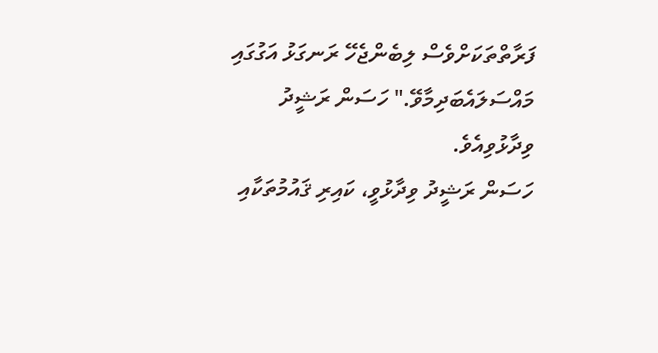ފަރާތްތަކަށްވެސް ލިބެންޖެހޭ ރަނގަޅު އަގުގައި މައްސަލައެބަދިމާވޭ." ހަސަން ރަޝީދު ވިދާޅުވިއެވެ.
ހަސަން ރަޝީދު ވިދާޅުވީ، ކައިރި ޤައުމުތަކާއި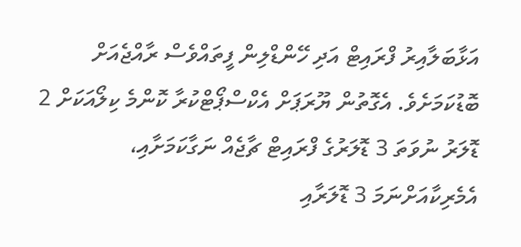އަޅާބަލާއިރު ފްރައިޓް އަދި ހޭންޑްލިން ފީތައްވެސް ރާއްޖެއަށް ބޮޑުކަމަށެވެ. އެގޮތުން ޔޫރަޕަށް އެކްސްޕޯޓްކުރާ ކޮންމެ ކިލޯއަކަށް 2 ޑޮލަރު ނުވަތަ 3 ޑޮލަރުގެ ފްރައިޓް ޗާޖެއް ނަގާކަމަށާއި، އެމެރިކާއަށްނަމަ 3 ޑޮލަރާއި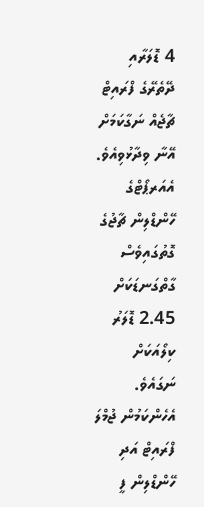4 ޑޮލަރާއި ދޭތެރޭގެ ފްރައިޓް ޗާޖެއް ނަގާކަމަށް އޭނާ ވިދާޅުވިއެވެ.
އެއަރޕޯޓްގެ ހޭންޑްލިން ޗާޖުގެ ގޮތުގައިވެސް ގާތްގަނޑަކަށް 2.45 ޑޮލަރު ކިލޯއަކަށް ނަގައެވެ. އެހެންކަމުން ޖުމްލަ ފްރައިޓް އަދި ހޭންޑްލިން ފީ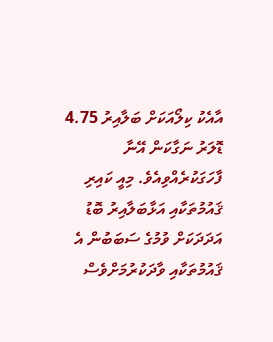އާއެކު ކިލޯއަކަށް ބަލާއިރު 4.75 ޑޮލަރު ނަގާކަން އޭނާ ފާހަގަކުރެއްވިއެވެ. މިއީ ކައިރި ޤައުމުތަކާއި އަޅާބަލާއިރު ބޮޑު އަދަދަކަށް ވުމުގެ ސަބަބުން އެ ޤައުމުތަކާއި ވާދަކުރުމަށްވެސް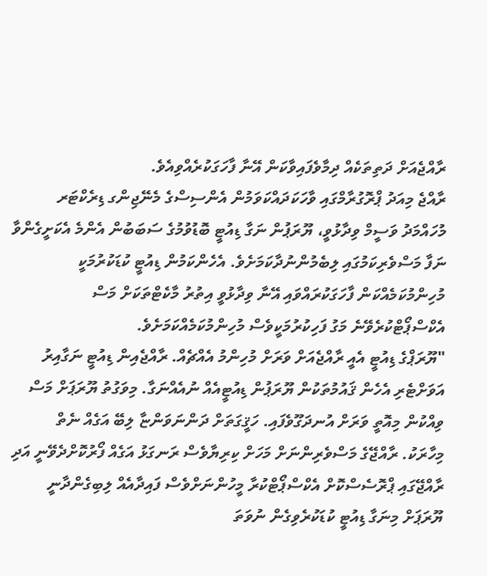ރާއްޖެއަށް ދަތިތަކެއް ދިމާވެފައިވާކަން އޭނާ ފާހަގަކުރެއްވިއެވެ.
ރާއްޖެ މިއަދު ޕްރޮގުރާމްގައި ވާހަކަދައްކަވަމުން އެންސިސްގެ މެނޭޖިންގ ޑިރެކްޓަރ މުހައްމަދު ވަސީމް ވިދާޅުވީ، ޔޫރަޕުން ނަގާ ޑިއުޓީ ބޮޑުވުމުގެ ސަބަބުން އެންމެ އެކަށީގެންވާ ނަފާ މަސްވެރިކަމުގައި ލިބެމުންނުދާކަމަށެވެ. އެހެންކަމުން ޑިއުޓީ ކުޑަކުރުމަކީ މުހިންމުކަމެއްކަން ފާހަގަކުރައްވައި އޭނާ ވިދާޅުވީ އިތުރު މާކެޓްތަކަށް މަސް އެކްސްޕޯޓްކުރެވޭނެ މަގު ފަހިކުރުމަކީވެސް މުހިންމުކަމެއްކަމަށެވެ.
"ޔޫރަޕްގެ ޑިއުޓީ އެއީ ރާއްޖެއަށް ވަރަށް މުހިންމު އެއްޗެއް. ރާއްޖެއިން ޑިއުޓީ ނަގާއިރު އަވަށްޓެރި އެހެން ޤައުމުތަކުން ޔޫރަޕުން ޑިއުޓީއެއް ނުއެއްނަގާ. މިވަގުތު ޔޫރަޕަށް މަސް ވިއްކުން މިއޮތީ ވަރަށް އުނދަގޫވެފައި. ހަޤީގަތަށް ދަންނަވަންޏާ ލިބޭ އަގެއް ނެތް މިހާރަކު. ރާއްޖޭގެ މަސްވެރިންނަށް މަހަށް ކިރިޔާވެސް ރަނގަޅު އަގެއް ފޯރުކޮށްދެވޭނީ އަދި ރާއްޖޭގައި ޕްރޮސެސްކޮށް އެކްސްޕޯޓްކުރާ މީހުންނަށްވެސް ފައިދާއެއް ލިބިގެންދާނީ ޔޫރަޕަށް މިނަގާ ޑިއުޓީ ކުޑަކުރެވިގެން ނުވަތަ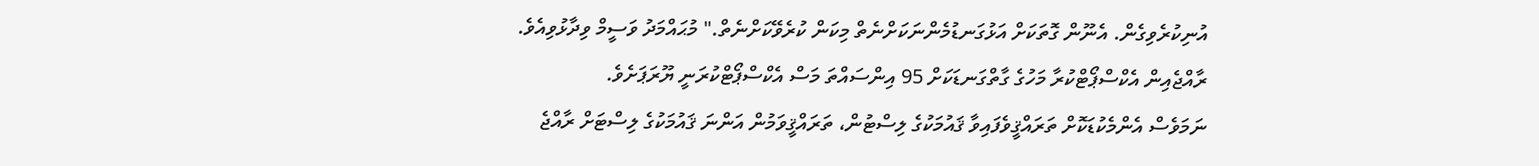އުނިކުރެވިގެން. އެނޫން ގޮތަކަށް އަޅުގަނޑުމެންނަކަށްނެތް މިކަން ކުރެވޭކަށްނެތް." މުޙައްމަދު ވަސީމް ވިދާޅުވިއެވެ.
ރާއްޖެއިން އެކްސްޕޯޓްކުރާ މަހުގެ ގާތްގަނޑަކަށް 95 އިންސައްތަ މަސް އެކްސްޕޯޓްކުރަނީ ޔޫރަޕަށެވެ.
ނަމަވެސް އެންމެކުޑަކޮށް ތަރައްޤީވެފައިވާ ޤައުމަކުގެ ލިސްޓުން، ތަރައްޤީވަމުން އަންނަ ޤައުމަކުގެ ލިސްޓަށް ރާއްޖެ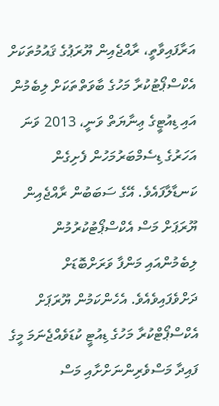އަރާފައިވާތީ، ރާއްޖެއިން ޔޫރަޕުގެ ޤައުމުތަކަށް އެކްސްޕޯޓުކުރާ މަހުގެ ބާވަތްތަކަށް ލިބެމުން އައި ޑިއުޓީގެ ޢިނާޔަތް ވަނީ، 2013 ވަނަ އަހަރުގެ ޑިސެމްބަރުމަހުން ފެށިގެން ކަނޑާލާފައެވެ. އޭގެ ސަބަބުން ރާއްޖެއިން ޔޫރަޕަށް މަސް އެކްސްޕޯޓުކުރުމުން ލިބެމުންއައި މަންފާ ވަރަށްބޮޑަށް ދަށްވެފައިވެއެވެ. އެހެންކަމުން ޔޫރަޕަށް އެކްސްޕޯޓްކުރާ މަހުގެ ޑިއުޓީ ކުޑަވެއްޖެނަމަ މީގެ ފައިދާ މަސްވެރިންނަށްށާއި މަސް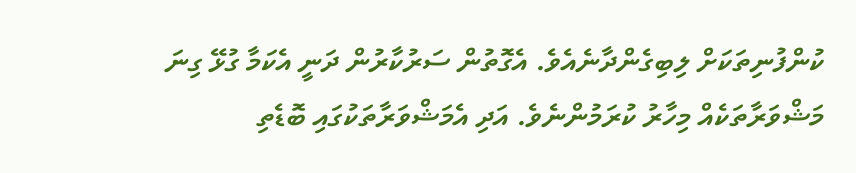ކުންފުނިތަކަށް ލިބިގެންދާނެއެވެ. އެގޮތުން ސަރުކާރުން ދަނީ އެކަމާ ގުޅޭ ގިނަ މަޝްވަރާތަކެއް މިހާރު ކުރަމުންނެވެ. އަދި އެމަޝްވަރާތަކުގައި ބޮޑެތި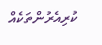ކުރިއެރުންތަކެއް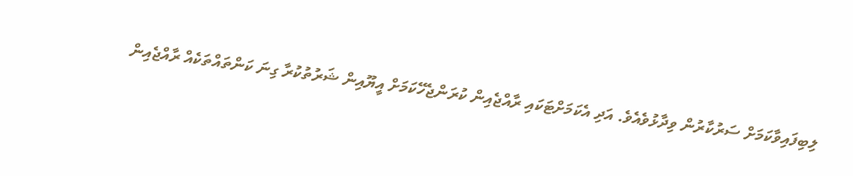ލިބިފައިވާކަމަށް ސަރުކާރުން ވިދާޅުވެއެވެ. އަދި އެކަމަށްޓަކައި ރާއްޖެއިން ކުރަންޖެހޭކަމަށް އީޔޫއިން ޝަރުތުކުރާ ގިނަ ކަންތައްތަކެއް ރާއްޖެއިން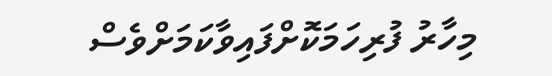މިހާރު ފުރިހަމަކޮށްފައިވާކަމަށްވެސް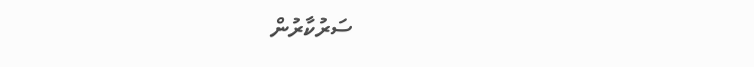ސަރުކާރުން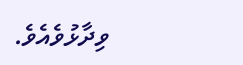ވިދާޅުވެއެވެ.